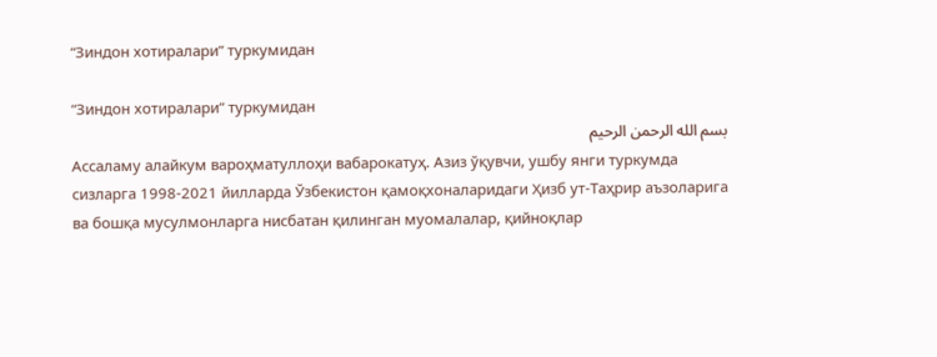“Зиндон хотиралари” туркумидан

“Зиндон хотиралари” туркумидан
بسم الله الرحمن الرحيم
Ассаламу алайкум вароҳматуллоҳи вабарокатуҳ. Азиз ўқувчи, ушбу янги туркумда сизларга 1998-2021 йилларда Ўзбекистон қамоқхоналаридаги Ҳизб ут-Таҳрир аъзоларига ва бошқа мусулмонларга нисбатан қилинган муомалалар, қийноқлар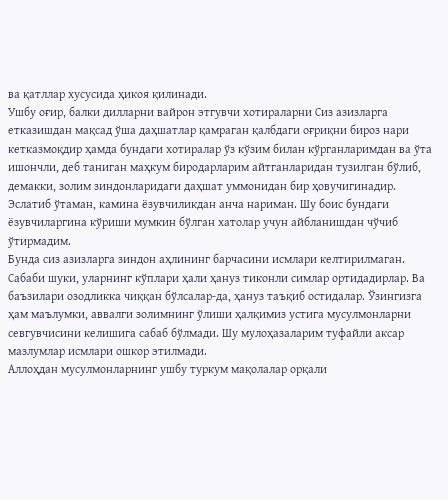ва қатллар хусусида ҳикоя қилинади.
Ушбу оғир, балки дилларни вайрон этгувчи хотираларни Сиз азизларга етказишдан мақсад ўша даҳшатлар қамраган қалбдаги оғриқни бироз нари кетказмоқдир ҳамда бундаги хотиралар ўз кўзим билан кўрганларимдан ва ўта ишончли, деб таниган маҳкум биродарларим айтганларидан тузилган бўлиб, демакки, золим зиндонларидаги даҳшат уммонидан бир ҳовучигинадир. Эслатиб ўтаман, камина ёзувчиликдан анча нариман. Шу боис бундаги ёзувчиларгина кўриши мумкин бўлган хатолар учун айбланишдан чўчиб ўтирмадим.
Бунда сиз азизларга зиндон аҳлининг барчасини исмлари келтирилмаган. Сабаби шуки, уларнинг кўплари ҳали ҳануз тиконли симлар ортидадирлар. Ва баъзилари озодликка чиққан бўлсалар-да, ҳануз таъқиб остидалар. Ўзингизга ҳам маълумки, аввалги золимнинг ўлиши ҳалқимиз устига мусулмонларни севгувчисини келишига сабаб бўлмади. Шу мулоҳазаларим туфайли аксар мазлумлар исмлари ошкор этилмади.
Аллоҳдан мусулмонларнинг ушбу туркум мақолалар орқали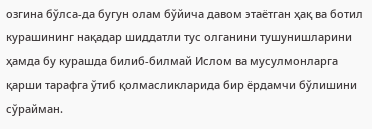озгина бўлса-да бугун олам бўйича давом этаётган ҳақ ва ботил курашининг нақадар шиддатли тус олганини тушунишларини ҳамда бу курашда билиб-билмай Ислом ва мусулмонларга қарши тарафга ўтиб қолмасликларида бир ёрдамчи бўлишини сўрайман.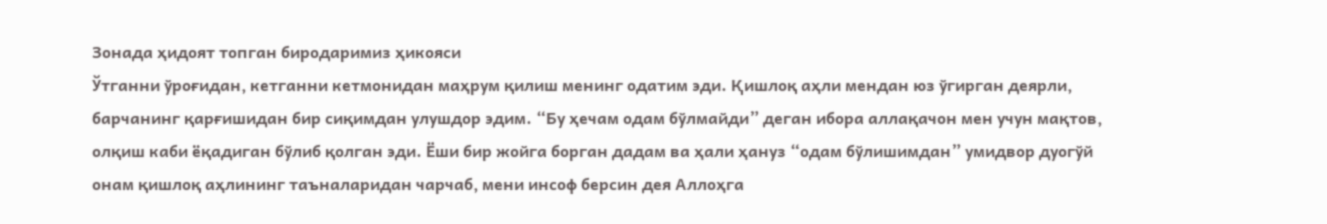Зонада ҳидоят топган биродаримиз ҳикояси
Ўтганни ўроғидан, кетганни кетмонидан маҳрум қилиш менинг одатим эди. Қишлоқ аҳли мендан юз ўгирган деярли, барчанинг қарғишидан бир сиқимдан улушдор эдим. “Бу ҳечам одам бўлмайди” деган ибора аллақачон мен учун мақтов, олқиш каби ёқадиган бўлиб қолган эди. Ёши бир жойга борган дадам ва ҳали ҳануз “одам бўлишимдан” умидвор дуогўй онам қишлоқ аҳлининг таъналаридан чарчаб, мени инсоф берсин дея Аллоҳга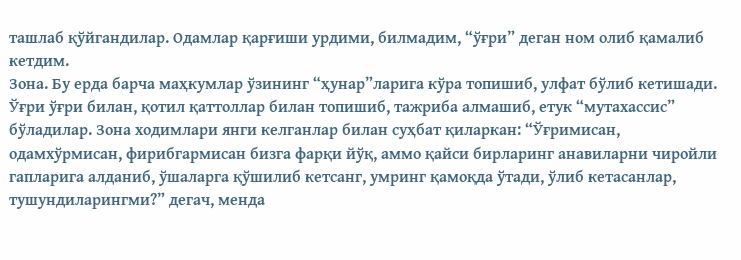ташлаб қўйгандилар. Одамлар қарғиши урдими, билмадим, “ўғри” деган ном олиб қамалиб кетдим.
Зона. Бу ерда барча маҳкумлар ўзининг “ҳунар”ларига кўра топишиб, улфат бўлиб кетишади. Ўғри ўғри билан, қотил қаттоллар билан топишиб, тажриба алмашиб, етук “мутахассис” бўладилар. Зона ходимлари янги келганлар билан суҳбат қиларкан: “Ўғримисан, одамхўрмисан, фирибгармисан бизга фарқи йўқ, аммо қайси бирларинг анавиларни чиройли гапларига алданиб, ўшаларга қўшилиб кетсанг, умринг қамоқда ўтади, ўлиб кетасанлар, тушундиларингми?” дегач, менда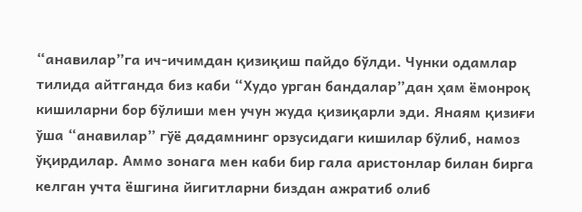“анавилар”га ич-ичимдан қизиқиш пайдо бўлди. Чунки одамлар тилида айтганда биз каби “Худо урган бандалар”дан ҳам ёмонроқ кишиларни бор бўлиши мен учун жуда қизиқарли эди. Янаям қизиғи ўша “анавилар” гўё дадамнинг орзусидаги кишилар бўлиб, намоз ўқирдилар. Аммо зонага мен каби бир гала аристонлар билан бирга келган учта ёшгина йигитларни биздан ажратиб олиб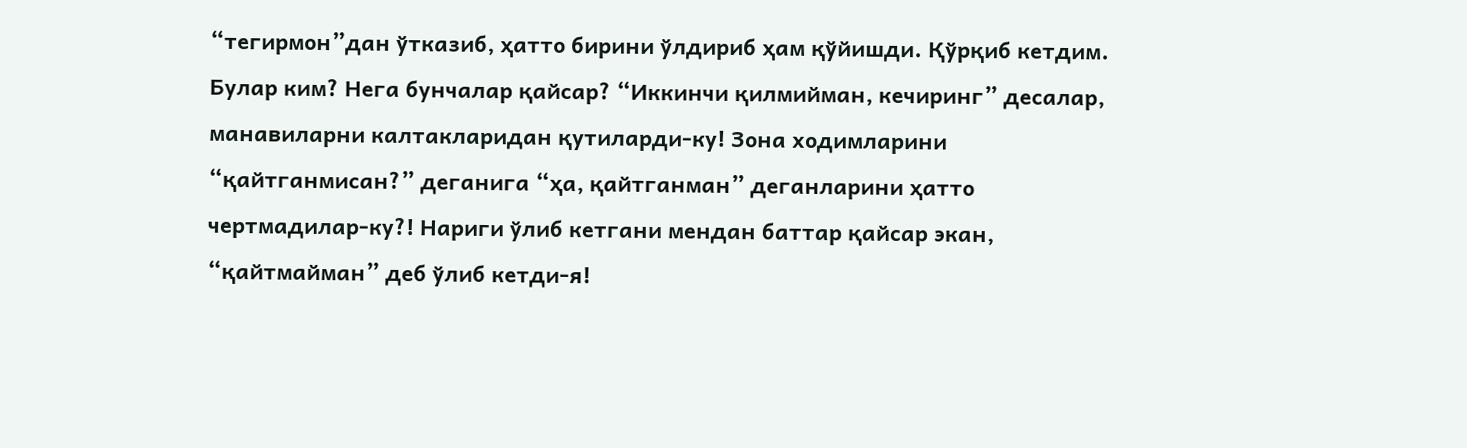“тегирмон”дан ўтказиб, ҳатто бирини ўлдириб ҳам қўйишди. Қўрқиб кетдим. Булар ким? Нега бунчалар қайсар? “Иккинчи қилмийман, кечиринг” десалар, манавиларни калтакларидан қутиларди-ку! Зона ходимларини “қайтганмисан?” деганига “ҳа, қайтганман” деганларини ҳатто чертмадилар-ку?! Нариги ўлиб кетгани мендан баттар қайсар экан, “қайтмайман” деб ўлиб кетди-я!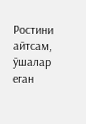Ростини айтсам, ўшалар еган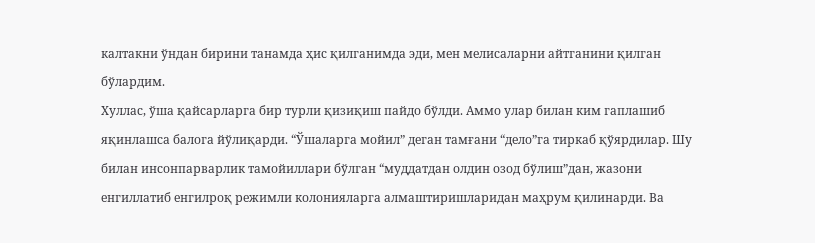калтакни ўндан бирини танамда ҳис қилганимда эди, мен мелисаларни айтганини қилган бўлардим.
Хуллас, ўша қайсарларга бир турли қизиқиш пайдо бўлди. Аммо улар билан ким гаплашиб яқинлашса балога йўлиқарди. “Ўшаларга мойил” деган тамғани “дело”га тиркаб қўярдилар. Шу билан инсонпарварлик тамойиллари бўлган “муддатдан олдин озод бўлиш”дан, жазони енгиллатиб енгилроқ режимли колонияларга алмаштиришларидан маҳрум қилинарди. Ва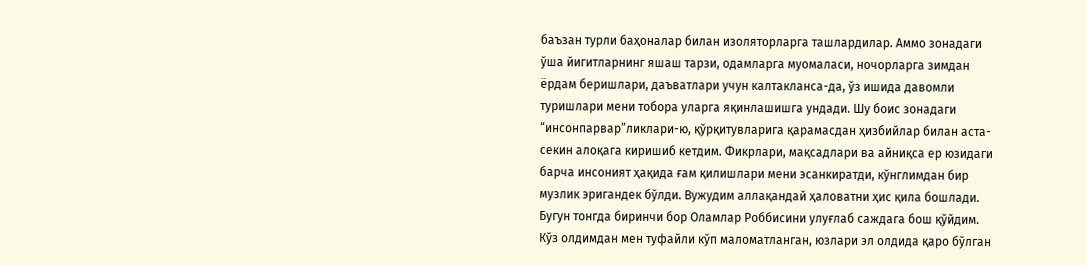баъзан турли баҳоналар билан изоляторларга ташлардилар. Аммо зонадаги ўша йигитларнинг яшаш тарзи, одамларга муомаласи, ночорларга зимдан ёрдам беришлари, даъватлари учун калтакланса-да, ўз ишида давомли туришлари мени тобора уларга яқинлашишга ундади. Шу боис зонадаги “инсонпарвар”ликлари-ю, қўрқитувларига қарамасдан ҳизбийлар билан аста-секин алоқага киришиб кетдим. Фикрлари, мақсадлари ва айниқса ер юзидаги барча инсоният ҳақида ғам қилишлари мени эсанкиратди, кўнглимдан бир музлик эригандек бўлди. Вужудим аллақандай ҳаловатни ҳис қила бошлади. Бугун тонгда биринчи бор Оламлар Роббисини улуғлаб саждага бош қўйдим. Кўз олдимдан мен туфайли кўп маломатланган, юзлари эл олдида қаро бўлган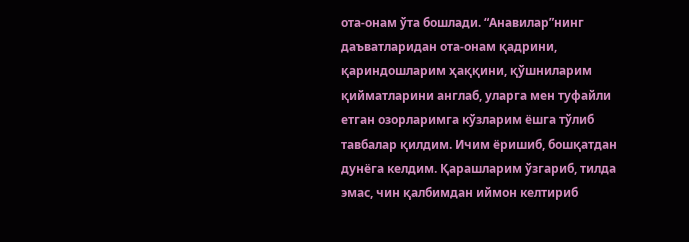ота-онам ўта бошлади. “Анавилар”нинг даъватларидан ота-онам қадрини, қариндошларим ҳаққини, қўшниларим қийматларини англаб, уларга мен туфайли етган озорларимга кўзларим ёшга тўлиб тавбалар қилдим. Ичим ёришиб, бошқатдан дунёга келдим. Қарашларим ўзгариб, тилда эмас, чин қалбимдан иймон келтириб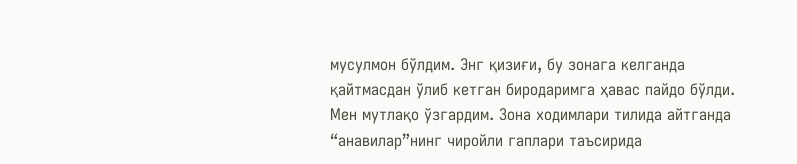мусулмон бўлдим. Энг қизиғи, бу зонага келганда қайтмасдан ўлиб кетган биродаримга ҳавас пайдо бўлди. Мен мутлақо ўзгардим. Зона ходимлари тилида айтганда “анавилар”нинг чиройли гаплари таъсирида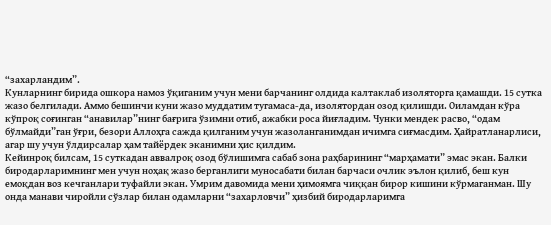“захарландим”.
Кунларнинг бирида ошкора намоз ўқиганим учун мени барчанинг олдида калтаклаб изоляторга қамашди. 15 сутка жазо белгилади. Аммо бешинчи куни жазо муддатим тугамаса-да, изолятордан озод қилишди. Оиламдан кўра кўпроқ соғинган “анавилар”нинг бағрига ўзимни отиб, ажабки роса йиғладим. Чунки мендек расво, “одам бўлмайди”ган ўғри, безори Аллоҳга сажда қилганим учун жазоланганимдан ичимга сиғмасдим. Ҳайратланарлиси, агар шу учун ўлдирсалар ҳам тайёрдек эканимни ҳис қилдим.
Кейинроқ билсам, 15 суткадан аввалроқ озод бўлишимга сабаб зона раҳбарининг “марҳамати” эмас экан. Балки биродарларимнинг мен учун ноҳақ жазо берганлиги муносабати билан барчаси очлик эълон қилиб, беш кун емоқдан воз кечганлари туфайли экан. Умрим давомида мени ҳимоямга чиққан бирор кишини кўрмаганман. Шу онда манави чиройли сўзлар билан одамларни “захарловчи” ҳизбий биродарларимга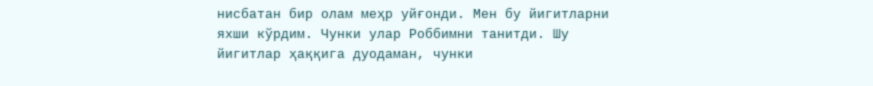нисбатан бир олам меҳр уйғонди. Мен бу йигитларни яхши кўрдим. Чунки улар Роббимни танитди. Шу йигитлар ҳаққига дуодаман, чунки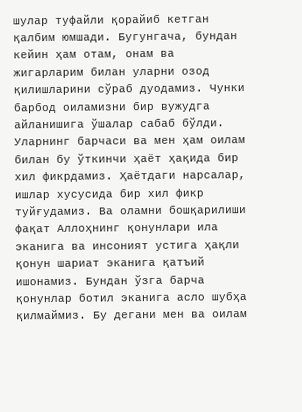шулар туфайли қорайиб кетган қалбим юмшади. Бугунгача, бундан кейин ҳам отам, онам ва жигарларим билан уларни озод қилишларини сўраб дуодамиз. Чунки барбод оиламизни бир вужудга айланишига ўшалар сабаб бўлди.
Уларнинг барчаси ва мен ҳам оилам билан бу ўткинчи ҳаёт ҳақида бир хил фикрдамиз. Ҳаётдаги нарсалар, ишлар хусусида бир хил фикр туйғудамиз. Ва оламни бошқарилиши фақат Аллоҳнинг қонунлари ила эканига ва инсоният устига ҳақли қонун шариат эканига қатъий ишонамиз. Бундан ўзга барча қонунлар ботил эканига асло шубҳа қилмаймиз. Бу дегани мен ва оилам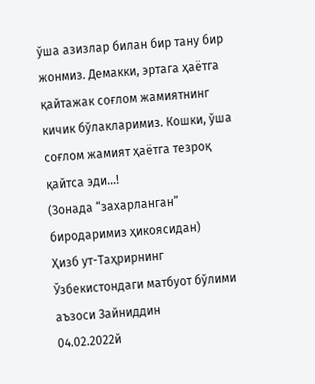ўша азизлар билан бир тану бир жонмиз. Демакки, эртага ҳаётга қайтажак соғлом жамиятнинг кичик бўлакларимиз. Кошки, ўша соғлом жамият ҳаётга тезроқ қайтса эди…!
(Зонада “захарланган” биродаримиз ҳикоясидан)
Ҳизб ут-Таҳрирнинг Ўзбекистондаги матбуот бўлими аъзоси Зайниддин
04.02.2022й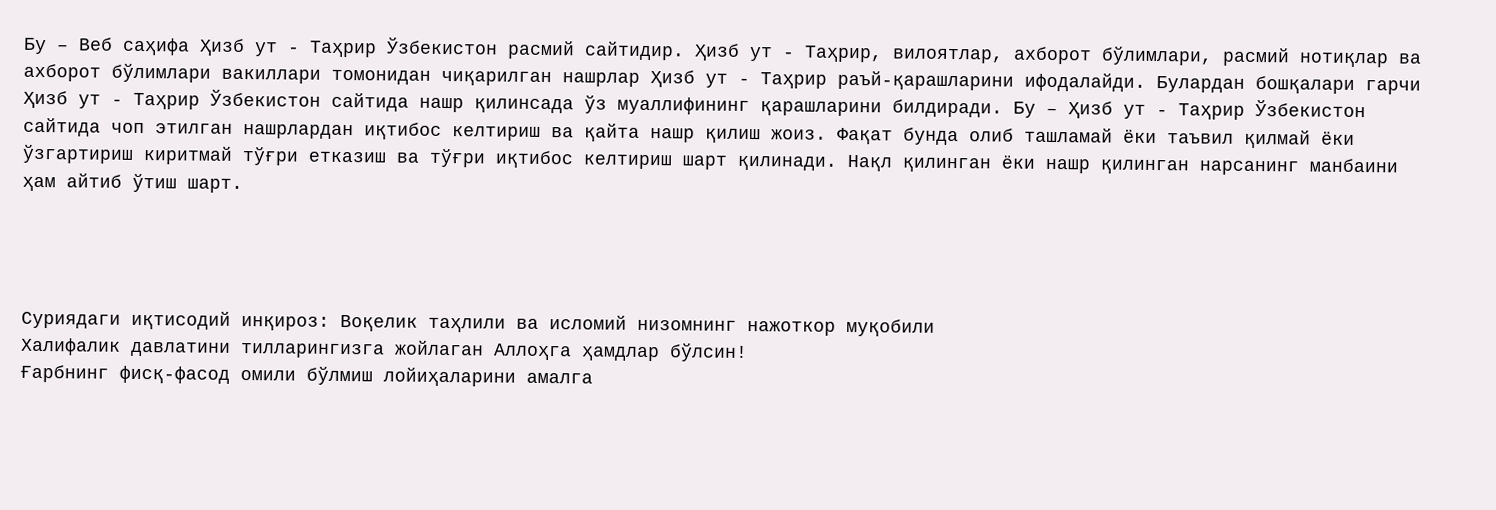Бу – Веб саҳифа Ҳизб ут - Таҳрир Ўзбекистон расмий сайтидир. Ҳизб ут - Таҳрир, вилоятлар, ахборот бўлимлари, расмий нотиқлар ва ахборот бўлимлари вакиллари томонидан чиқарилган нашрлар Ҳизб ут - Таҳрир раъй-қарашларини ифодалайди. Булардан бошқалари гарчи Ҳизб ут - Таҳрир Ўзбекистон сайтида нашр қилинсада ўз муаллифининг қарашларини билдиради. Бу – Ҳизб ут - Таҳрир Ўзбекистон сайтида чоп этилган нашрлардан иқтибос келтириш ва қайта нашр қилиш жоиз. Фақат бунда олиб ташламай ёки таъвил қилмай ёки ўзгартириш киритмай тўғри етказиш ва тўғри иқтибос келтириш шарт қилинади. Нақл қилинган ёки нашр қилинган нарсанинг манбаини ҳам айтиб ўтиш шарт.




Суриядаги иқтисодий инқироз: Воқелик таҳлили ва исломий низомнинг нажоткор муқобили
Халифалик давлатини тилларингизга жойлаган Аллоҳга ҳамдлар бўлсин!
Ғарбнинг фисқ-фасод омили бўлмиш лойиҳаларини амалга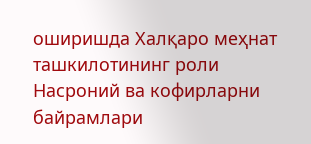оширишда Халқаро меҳнат ташкилотининг роли
Насроний ва кофирларни байрамлари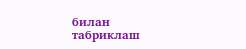билан табриклаш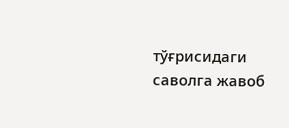тўғрисидаги саволга жавоб